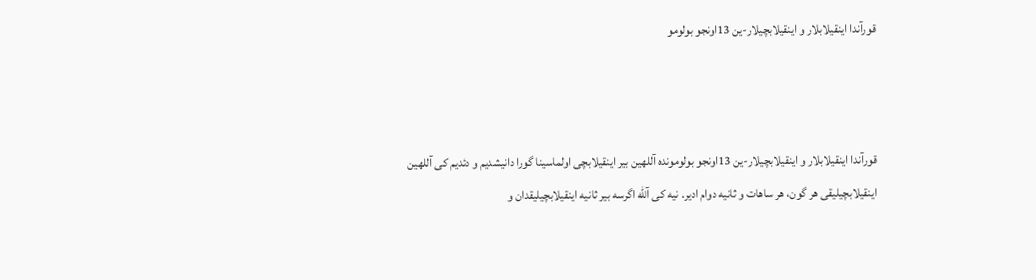قورآندا اینقیلابلار و اینقیلابچیلار-ین 13اونجو بولومو



قورآندا اینقیلابلار و اینقیلابچیلار-ین 13اونجو بولومونده آللهین بیر اینقیلابچی اولماسینا گورا دانیشدیم و دئدیم کی آللهین اینقیلابچیلیقی هر گون، هر ساهات و ثانیه دوام ادیر. نیه کی آلله اگرسه بیر ثانیه اینقیلابچیلیقدان و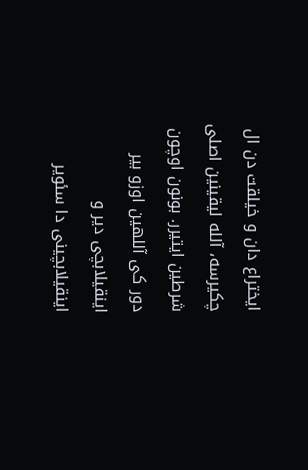ایختراع دان و خیلقت دن ال چکیرسه، آلله لیقینین اصلی شرطین ایتیرر. بونون اوچون دور کی آللهین اوزو بیر اینقیلابچی دیر و اینقیلابچینی دا سئویر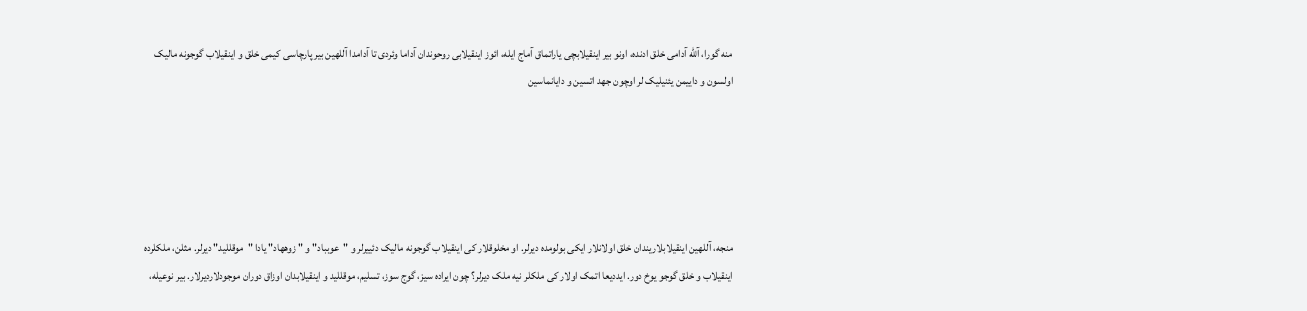منه گورا، آلله آدامی خلق ادنده، اونو بیر اینقیلابچی یاراتماق آماج ایله، ائوز اینقیلابی روحوندان آداما وئردی تا آدامدا آللهین بیر پارچاسی کیمی خلق و اینقیلاب گوجونه مالیک اولسون و داییمن یئنیلیک لر اوچون جهد اتسین و دایانماسین





منجه، آللهین اینقیلابلاریندان خلق اولانلار ایکی بولومده دیرلر. او مخلوقلار کی اینقیلاب گوجونه مالیک دئییرلر و "عوبباد" و " زوههاد" یادا "موقللید" دیرلر. مثلن، ملکلرده اینقیلاب و خلق گوجو یوخ دور. ایددیعا اتمک اولار کی ملکلر نیه ملک دیرلر؟ چون ایراده سیز، گوج سوز، تسلیم، موقللید و اینقیلابدان اوزاق دوران موجودلاردیرلار. بیر نوعیله،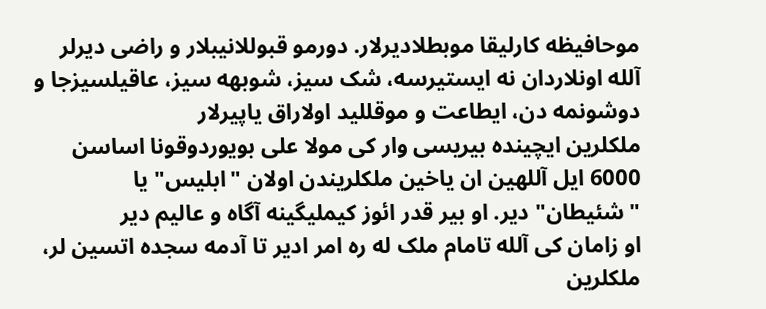موحافیظه کارلیقا موبطلادیرلار. دورمو قبوللانیبلار و راضی دیرلر
آلله اونلاردان نه ایستیرسه، شک سیز، شوبهه سیز، عاقیلسیزجا و دوشونمه دن، ایطاعت و موقللید اولاراق یاپیرلار
ملکلرین ایچینده بیریسی وار کی مولا علی بویوردوقونا اساسن 6000 ایل آللهین ان یاخین ملکلریندن اولان "ابلیس" یا "شئیطان" دیر. او بیر قدر ائوز کیملیگینه آگاه و عالیم دیر
او زامان کی آلله تامام ملک له ره امر ادیر تا آدمه سجده اتسین لر، ملکلرین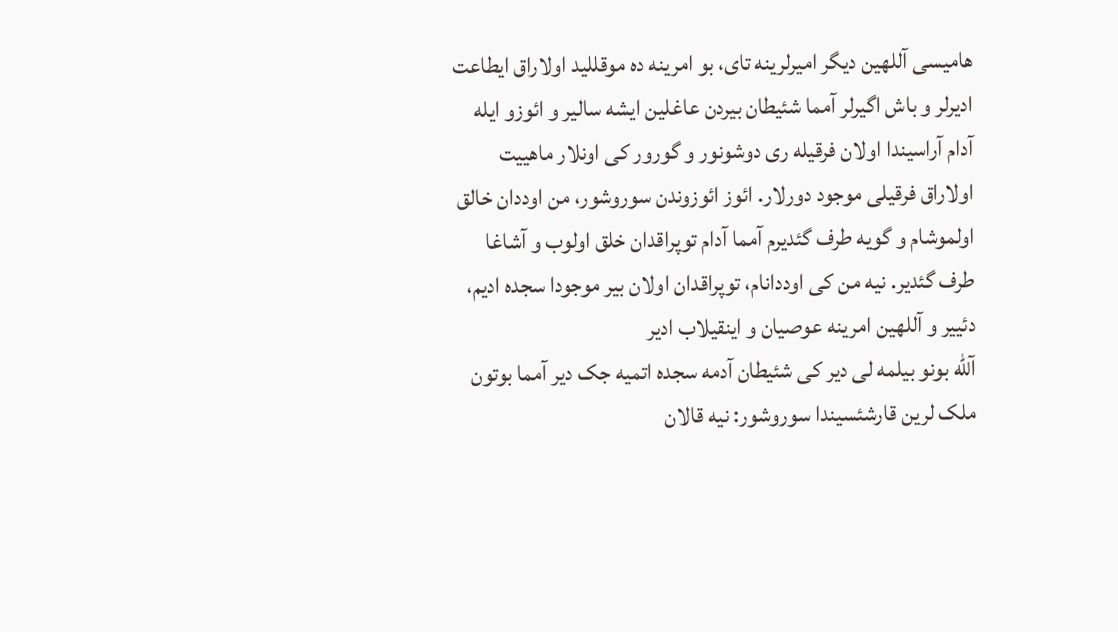هامیسی آللهین دیگر امیرلرینه تای، بو امرینه ده موقللید اولاراق ایطاعت ادیرلر و باش اگیرلر آمما شئیطان بیردن عاغلین ایشه سالیر و ائوزو ایله آدام آراسیندا اولان فرقیله ری دوشونور و گورور کی اونلار ماهییت اولاراق فرقیلی موجود دورلار. ائوز ائوزوندن سوروشور، من اوددان خالق اولموشام و گویه طرف گئدیرم آمما آدام توپراقدان خلق اولوب و آشاغا طرف گئدیر. نیه من کی اوددانام، توپراقدان اولان بیر موجودا سجده ادیم، دئییر و آللهین امرینه عوصیان و اینقیلاب ادیر
آلله بونو بیلمه لی دیر کی شئیطان آدمه سجده اتمیه جک دیر آمما بوتون ملک لرین قارشئسیندا سوروشور: نیه قالان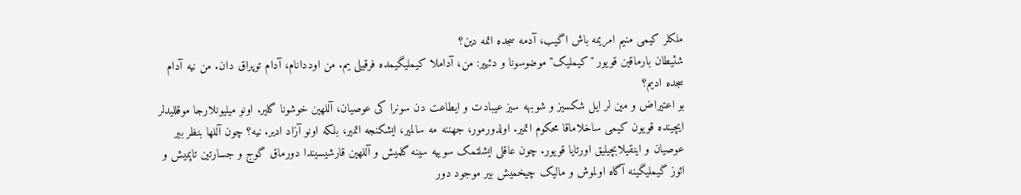ملکلر کیمی منیم امریمه باش اگیب، آدمه سجده اتمه دین؟
شئیطان بارماقین قویور "کیملیک" موضوسونا و دئییر: من، آداملا کیملیگیمده فرقیلی یم. من اوددانام، آدام توپراق دان. من نیه آدام سجده ادیم؟
بو اعتیراض و مین لر ایل شکسیز و شوبهه سیز عیبادت و ایطاعت دن سونرا کی عوصیان، آللهین خوشونا گلیر. اونو میلیونلارجا موقللیدلر ایچینده قویون کیمی ساخلاماقا محکوم اتمیر. اولدورمور، جهننه مه سالمیر، ایشکنجه اتمیر، بلکه اونو آزاد ادیر. نیه؟ چون آللها بنظر بیر عوصیان و اینقیلابچیلیق اورتایا قویور. چون عاقلی ایشلتمک سوییه سینه گلمیش و آللهین قارشیسیندا دورماق گوج و جسارتین تاپمیش و ائوز گیملیگینه آگاه اولموش و مالیک چیخمیش بیر موجود دور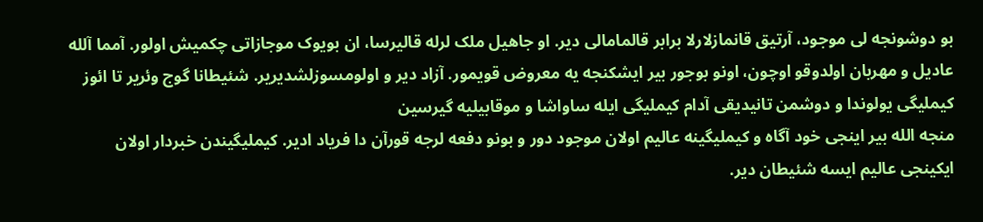بو دوشونجه لی موجود، آرتیق قانمازلارلا برابر قالمامالی دیر. او جاهیل ملک لرله قالیرسا، ان بویوک موجازاتی چکمیش اولور. آمما آلله عادیل و مهربان اولدوقو اوچون، اونو بوجور بیر ایشکنجه یه معروض قویمور. آزاد دیر و اولومسوزلشدیریر. شئیطانا گوج وئریر تا ائوز کیملیگی یولوندا و دوشمن تانیدیقی آدام کیملیگی ایله ساواشا و موقابیلیه گیرسین
منجه الله بیر اینجی خود آگاه و کیملیگینه عالیم اولان موجود دور و بونو دفعه لرجه قورآن دا فریاد ادیر. کیملیگیندن خبردار اولان ایکینجی عالیم ایسه شئیطان دیر.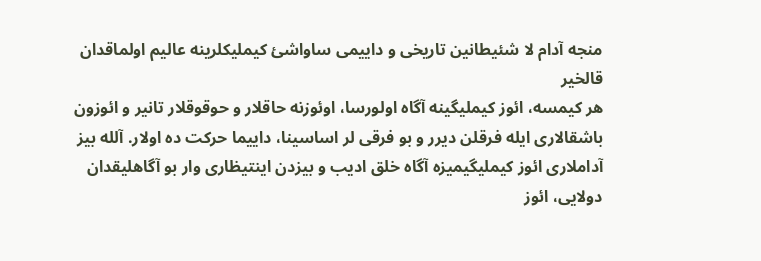منجه آدام لا شئیطانین تاریخی و داییمی ساواشئ کیملیکلرینه عالیم اولماقدان قالخیر
هر کیمسه، ائوز کیملیگینه آگاه اولورسا، اوئوزنه حاقلار و حوقوقلار تانیر و ائوزون باشقالاری ایله فرقلن دیرر و بو فرقی لر اساسینا، داییما حرکت ده اولار. آلله بیز آداملاری ائوز کیملیگیمیزه آگاه خلق ادیب و بیزدن اینتیظاری وار بو آگاهلیقدان دولایی، ائوز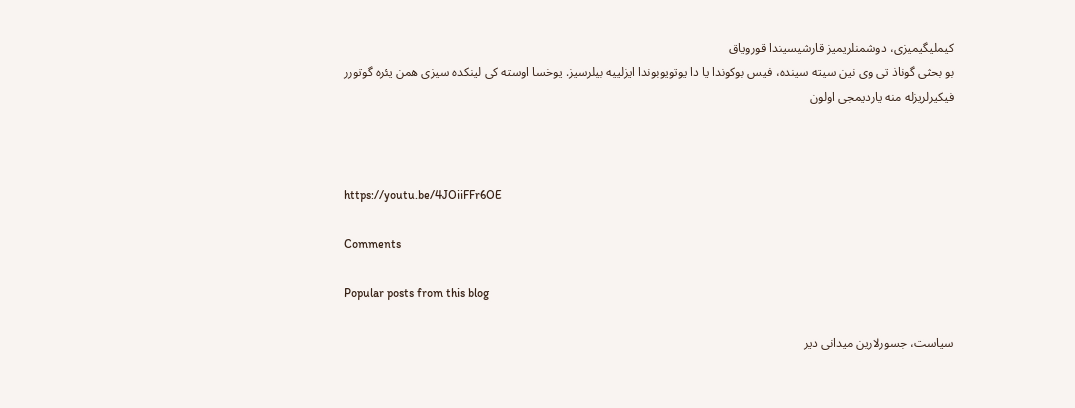کیملیگیمیزی، دوشمنلریمیز قارشیسیندا قورویاق
بو بحثی گوناذ تی وی نین سیته سینده، فیس بوکوندا یا دا یوتویوبوندا ایزلییه بیلرسیز. یوخسا اوسته کی لینکده سیزی همن یئره گوتورر
فیکیرلریزله منه یاردیمجی اولون



https://youtu.be/4JOiiFFr6OE

Comments

Popular posts from this blog

سیاست، جسورلارین میدانی دیر